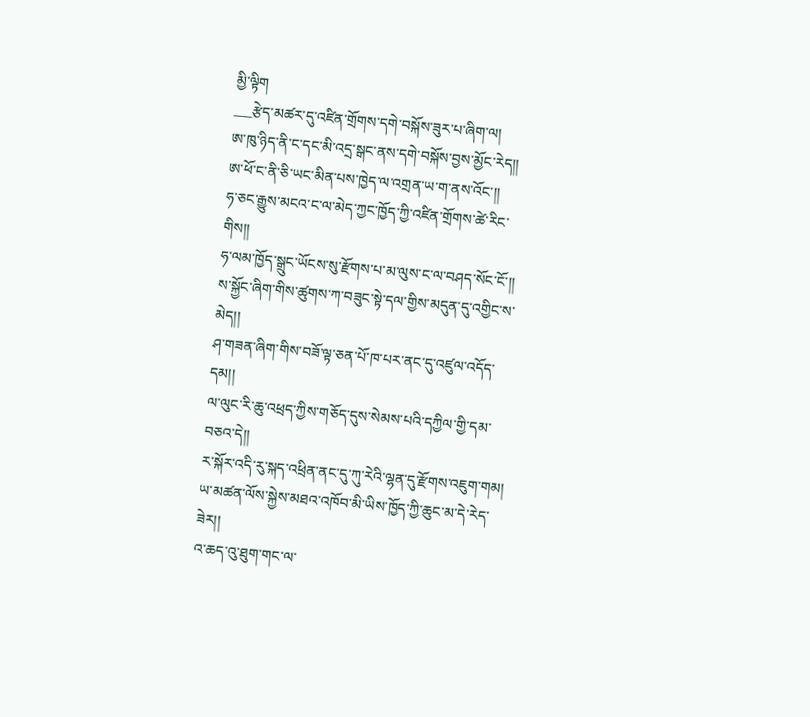མྱི་ལྟིག
___རྩེད་མཚར་དུ་འཛིན་གྲོགས་དགེ་བསྐོས་ཟུར་པ་ཞིག་ལ།
ཨ་ཁུ་ཉིད་ནི་ང་དང་མི་འདྲ་སྒང་ནས་དགེ་བསྐོས་བྱས་མྱོང་རེད།།
ཨ་ཕོ་ང་ནི་ཅི་ཡང་མིན་པས་ཁྱེད་ལ་འགྲན་ཡ་ག་ནས་འོང་།།
ཧ་ཅང་རྒྱུས་མངའ་ང་ལ་མེད་ཀྱང་ཁྱོད་ཀྱི་འཛིན་གྲོགས་ཚེ་རིང་གིས།།
ཧ་ལམ་ཁྱོད་སྒྲུང་ཡོངས་སུ་རྫོགས་པ་མ་ལུས་ང་ལ་བཤད་སོང་ངོ་།།
ས་སྐྱོང་ཞིག་གིས་ཚུགས་ཀ་བཟུང་སྟེ་དལ་གྱིས་མདུན་དུ་འགྱིང་ས་མེད།།
ཤ་གཟན་ཞིག་གིས་བཟོ་ལྟ་ཅན་པོ་ཁ་པར་ནང་དུ་འཛུལ་འདོད་དམ།།
ལ་ལུང་རི་ཆུ་འཕྲད་ཀྱིས་གཅོད་དུས་སེམས་པའི་དཀྱིལ་གྱི་དམ་བཅའ་དེ།།
ར་སྐོར་འདི་རུ་སྐད་འཕྲིན་ནང་དུ་ཀུ་རེའི་ལྷན་དུ་རྫོགས་འཇུག་གམ།
ཡ་མཚན་ལོས་སྐྱེས་མཐའ་འཁོབ་མི་ཡིས་ཁྱོད་ཀྱི་ཆུང་མ་དེ་རེད་ཟེར།།
འ་ཆད་འུ་ཐུག་གང་ལ་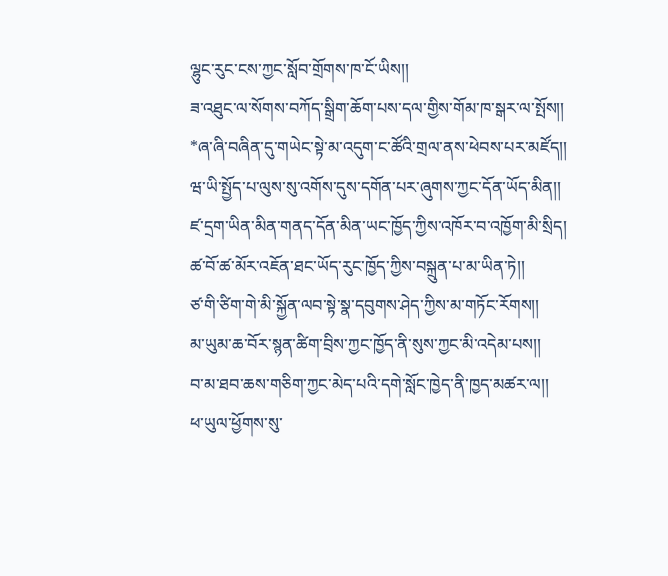ལྷུང་རུང་ངས་ཀྱང་སློབ་གྲོགས་ཁ་ངོ་ཡིས།།
ཟ་འཐུང་ལ་སོགས་བཀོད་སྒྲིག་ཆོག་པས་དལ་གྱིས་གོམ་ཁ་སྒར་ལ་སྤོས།།
*ཞ་ཞི་བཞིན་དུ་གཡེང་སྟེ་མ་འདུག་ང་ཚོའི་གྲལ་ནས་ཕེབས་པར་མཛོད།།
ཝ་ཡི་སྤྱོད་པ་ལུས་སུ་འགོས་དུས་དགོན་པར་ཞུགས་ཀྱང་དོན་ཡོད་མིན།།
ཛ་དྲག་ཡིན་མིན་གནད་དོན་མིན་ཡང་ཁྱོད་ཀྱིས་འཁོར་བ་འཁྱོག་མི་སྲིད།
ཚ་བོ་ཚ་མོར་འཇོན་ཐང་ཡོད་རུང་ཁྱོད་ཀྱིས་བསྐྲུན་པ་མ་ཡིན་ཏེ།།
ཙ་གི་ཙིག་གེ་མི་སྐྱོན་ལབ་སྟེ་སྣ་དབུགས་ཤེད་ཀྱིས་མ་གཏོང་རོགས།།
མ་ཡུམ་ཆ་བོར་སྙན་ཚིག་བྲིས་ཀྱང་ཁྱོད་ནི་སུས་ཀྱང་མི་འདེམ་པས།།
བ་མ་ཐབ་ཆས་གཅིག་ཀྱང་མེད་པའི་དགེ་སློང་ཁྱེད་ནི་ཁྱད་མཚར་ལ།།
ཕ་ཡུལ་ཕྱོགས་སུ་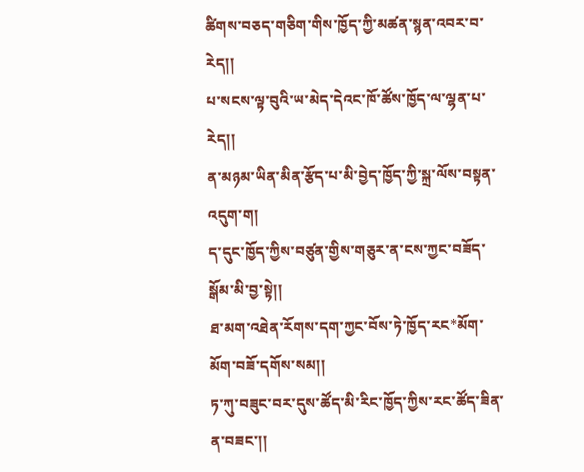ཚིགས་བཅད་གཅིག་གིས་ཁྱོད་ཀྱི་མཚན་སྙན་འབར་བ་རེད།།
པ་སངས་ལྟ་བུའི་ཡ་མེད་དེའང་ཁོ་ཚོས་ཁྱོད་ལ་ལྷན་པ་རེད།།
ན་མཉམ་ཡིན་མིན་རྩོད་པ་མི་བྱེད་ཁྱོད་ཀྱི་སྐྲ་ལོས་བསྟན་འདུག་ག།
ད་དུང་ཁྱོད་ཀྱིས་བཙུན་གྱིས་གཅུར་ན་ངས་ཀྱང་བཟོད་སྒོམ་མི་བྱ་སྟེ།།
ཐ་མག་འཐེན་རོགས་དག་ཀྱང་བོས་ཏེ་ཁྱོད་རང*མོག་མོག་བཟོ་དགོས་སམ།།
ཏ་ཀུ་བཟུང་བར་དུས་ཚོད་མི་རིང་ཁྱོད་ཀྱིས་རང་ཚོད་ཟིན་ན་བཟང་།།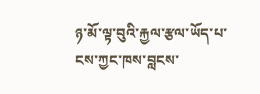ཉ་མོ་ལྟ་བུའི་རྐྱལ་རྩལ་ཡོད་པ་ངས་ཀྱང་ཁས་བླངས་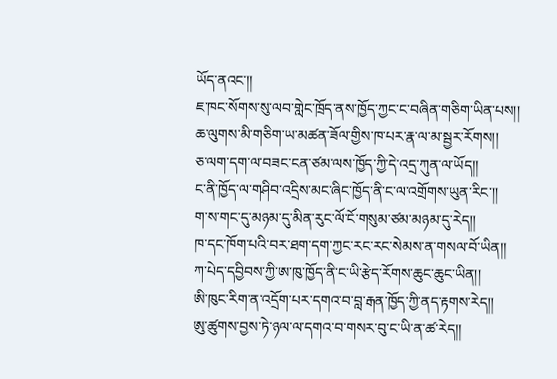ཡོད་ནའང་།།
ཇ་ཁང་སོགས་སུ་ལབ་གླེང་ཁྲོད་ནས་ཁྱོད་ཀྱང་ང་བཞིན་གཅིག་ཡིན་པས།།
ཆ་ལུགས་མི་གཅིག་ཡ་མཚན་ཟོལ་གྱིས་ཁ་པར་རྣ་ལ་མ་སྦྱར་རོགས།།
ཅ་ལག་དག་ལ་བཟང་ངན་ཙམ་ལས་ཁྱོད་ཀྱི་དེ་འདྲ་ཀུན་ལ་ཡོད།།
ང་ནི་ཁྱོད་ལ་གཤིབ་འདྲིས་མང་ཞིང་ཁྱོད་ནི་ང་ལ་འགྲོགས་ཡུན་རིང་།།
ག་ས་གང་དུ་མཉམ་དུ་མིན་རུང་ལོ་ངོ་གསུམ་ཙམ་མཉམ་དུ་རེད།།
ཁ་དང་ཁོག་པའི་བར་ཐག་དག་ཀྱང་རང་རང་སེམས་ན་གསལ་བོ་ཡིན།།
ཀ་པེད་དབྱིབས་ཀྱི་ཨ་ཁུ་ཁྱོད་ནི་ང་ཡི་རྩེད་རོགས་ཆུང་ཆུང་ཡིན།།
ཨི་ཁུང་རིག་ན་འདྲོག་པར་དགའ་བ་བླ་རྒན་ཁྱོད་ཀྱི་ནད་རྟགས་རེད།།
ཨུ་ཚུགས་བྱས་ཏེ་ཉལ་ལ་དགའ་བ་གསར་བུ་ང་ཡི་ན་ཚ་རེད།།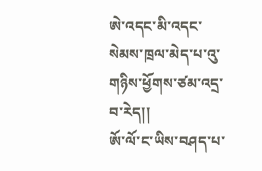ཨེ་འདང་མི་འདང་སེམས་ཁྲལ་མེད་པ་འུ་གཉིས་ཕྱོགས་ཙམ་འདྲ་བ་རེད།།
ཨོ་ལོ་ང་ཡིས་བཤད་པ་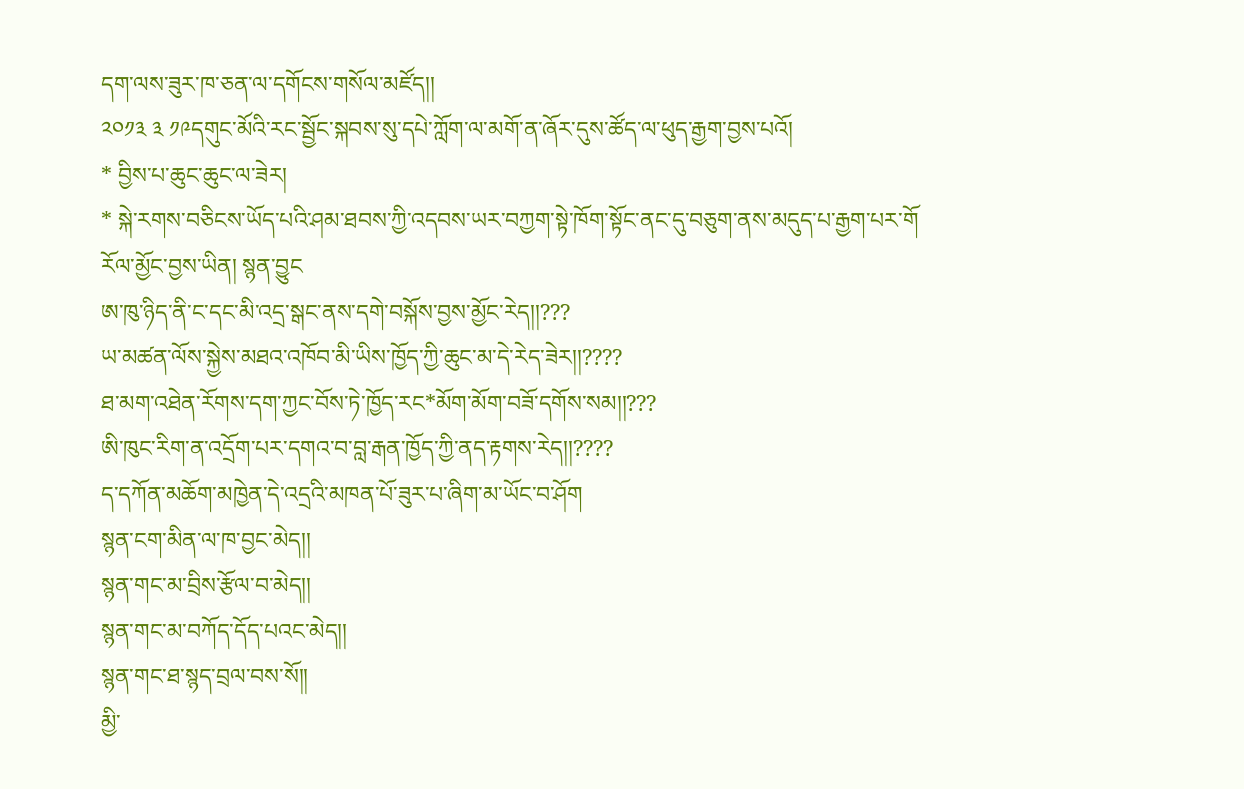དག་ལས་ཟུར་ཁ་ཅན་ལ་དགོངས་གསོལ་མཛོད།།
༢༠༡༣ ༣ ༡༩དགུང་མོའི་རང་སྦྱོང་སྐབས་སུ་དཔེ་ཀློག་ལ་མགོ་ན་ཞོར་དུས་ཚོད་ལ་ཕུད་རྒྱག་བྱས་པའོ།
* བྱིས་པ་ཆུང་ཆུང་ལ་ཟེར།
* སྐེ་རགས་བཅིངས་ཡོད་པའི་ཤམ་ཐབས་ཀྱི་འདབས་ཡར་བཀྱག་སྟེ་ཁོག་སྟོང་ནང་དུ་བཅུག་ནས་མདུད་པ་རྒྱག་པར་གོ
རོལ་མྱོང་བྱས་ཡིན། སྙན་བྱུང
ཨ་ཁུ་ཉིད་ནི་ང་དང་མི་འདྲ་སྒང་ནས་དགེ་བསྐོས་བྱས་མྱོང་རེད།།???
ཡ་མཚན་ལོས་སྐྱེས་མཐའ་འཁོབ་མི་ཡིས་ཁྱོད་ཀྱི་ཆུང་མ་དེ་རེད་ཟེར།།????
ཐ་མག་འཐེན་རོགས་དག་ཀྱང་བོས་ཏེ་ཁྱོད་རང*མོག་མོག་བཟོ་དགོས་སམ།།???
ཨི་ཁུང་རིག་ན་འདྲོག་པར་དགའ་བ་བླ་རྒན་ཁྱོད་ཀྱི་ནད་རྟགས་རེད།།????
ད་དཀོན་མཆོག་མཁྱེན་དེ་འདྲའི་མཁན་པོ་ཟུར་པ་ཞིག་མ་ཡོང་བ་ཤོག
སྙན་ངག་མིན་ལ་ཁ་བྱང་མེད།།
སྙན་གང་མ་བྲིས་རྩོལ་བ་མེད།།
སྙན་གང་མ་བཀོད་དོད་པའང་མེད།།
སྙན་གང་ཐ་སྙད་བྲལ་བས་སོ།།
མྱི་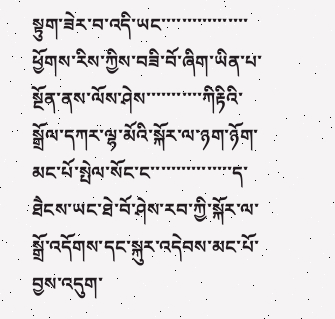སྟུག་ཟེར་བ་འདི་ཡང་་་་་་་་་་་་་་་་་ཕྱོགས་རིས་ཀྱིས་བཟི་བོ་ཞིག་ཡིན་པ་སྔོན་ནས་ལོས་ཤེས་་་་་་་་་་་ཀིརྟིའི་སྒྲོལ་དཀར་ལྷ་མོའི་སྐོར་ལ་ཉག་ཉོག་མང་པོ་སྤེལ་སོང་ང་་་་་་་་་་་་་་་་ད་ཐཻངས་ཡང་ཐེ་བོ་ཤེས་རབ་ཀྱི་སྐོར་ལ་སྒྲོ་འདོགས་དང་སྐུར་འདེབས་མང་པོ་བྱས་འདུག་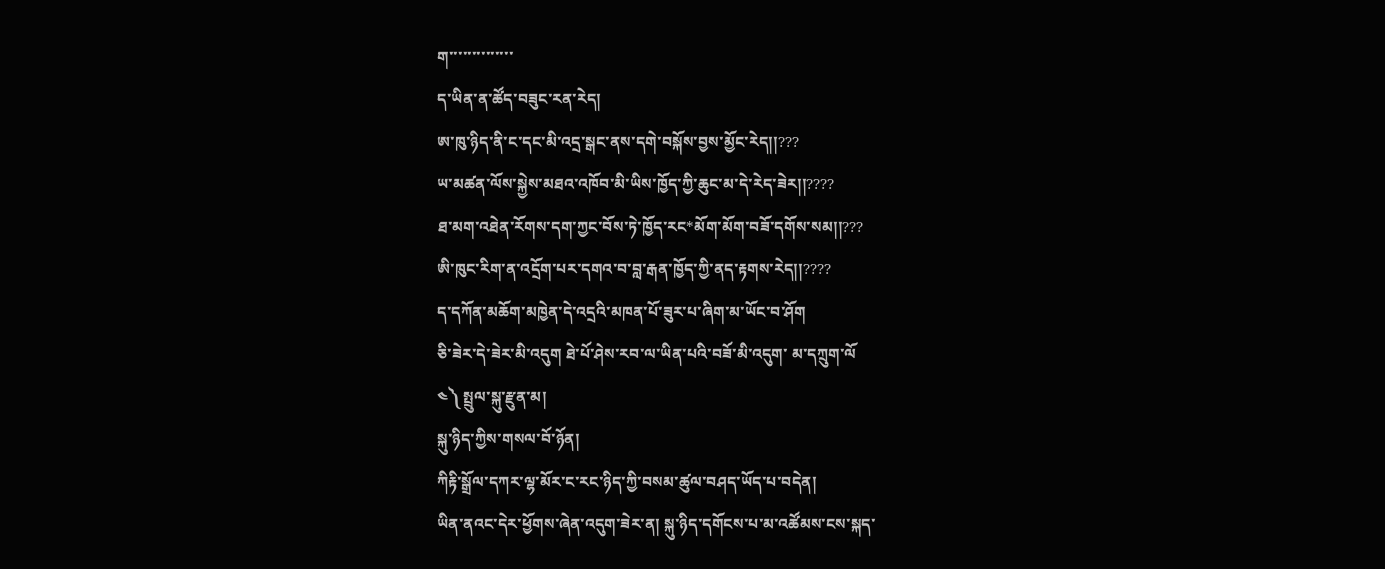ག་་་་་་་་་་་་་་
ད་ཡིན་ན་ཚོད་བཟུང་རན་རེད།
ཨ་ཁུ་ཉིད་ནི་ང་དང་མི་འདྲ་སྒང་ནས་དགེ་བསྐོས་བྱས་མྱོང་རེད།།???
ཡ་མཚན་ལོས་སྐྱེས་མཐའ་འཁོབ་མི་ཡིས་ཁྱོད་ཀྱི་ཆུང་མ་དེ་རེད་ཟེར།།????
ཐ་མག་འཐེན་རོགས་དག་ཀྱང་བོས་ཏེ་ཁྱོད་རང*མོག་མོག་བཟོ་དགོས་སམ།།???
ཨི་ཁུང་རིག་ན་འདྲོག་པར་དགའ་བ་བླ་རྒན་ཁྱོད་ཀྱི་ནད་རྟགས་རེད།།????
ད་དཀོན་མཆོག་མཁྱེན་དེ་འདྲའི་མཁན་པོ་ཟུར་པ་ཞིག་མ་ཡོང་བ་ཤོག
ཅི་ཟེར་དེ་ཟེར་མི་འདུག ཐེ་པོ་ཤེས་རབ་ལ་ཡིན་པའི་བཟོ་མི་འདུག་ མ་དཀྲུག་ལོ
༤༽ སྤྲུལ་སྐུ་རྫུན་མ།
སྐུ་ཉིད་ཀྱིས་གསལ་བོ་ཉོན།
ཀིརྟི་སྒྲོལ་དཀར་ལྷ་མོར་ང་རང་ཉིད་ཀྱི་བསམ་ཚུལ་བཤད་ཡོད་པ་བདེན།
ཡིན་ནའང་དེར་ཕྱོགས་ཞེན་འདུག་ཟེར་ན། སྐུ་ཉིད་དགོངས་པ་མ་འཚོམས་ངས་སྐད་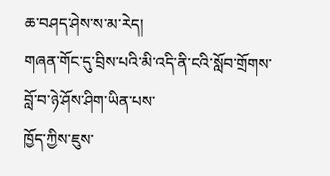ཆ་བཤད་ཤེས་ས་མ་རེད།
གཞན་གོང་དུ་བྲིས་པའི་མི་འདི་ནི་ངའི་སློབ་གྲོགས་བློ་བ་ཉེ་ཤོས་ཤིག་ཡིན་པས་
ཁྱོད་ཀྱིས་ཇུས་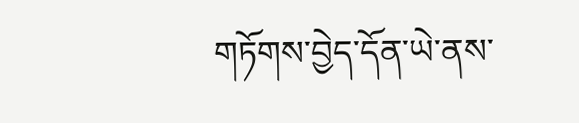གཏོགས་བྱེད་དོན་ཡེ་ནས་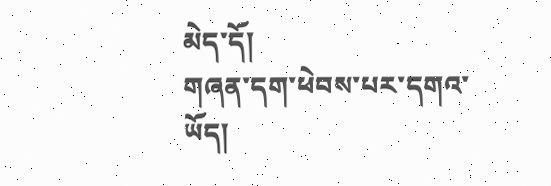མེད་དོ།
གཞན་དག་ཕེབས་པར་དགའ་ཡོད།